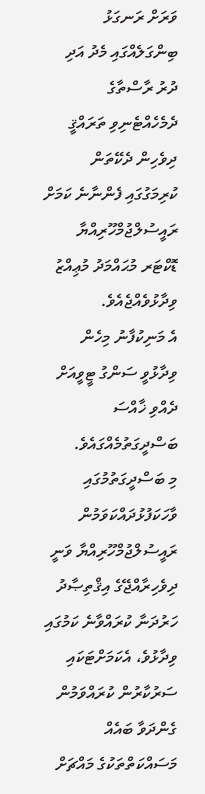ވަރަށް ރަނގަޅު ބިންގަލެއްގައި މެދު އަދި ދުރު ރާސްތާގެ ދެމެހެއްޓެނިވި ތަރައްޤީ ދިވެހިން ދެކޭތަން ކުރިމަގުގައި ފެންނާނެ ކަމަށް ރައީސުލްޖުމްހޫރިއްޔާ ޑޮކްޓަރ މުޙައްމަދު މުޢިއްޒު ވިދާޅުވެއްޖެއެވެ.
އެ މަނިކުފާނު މިހެން ވިދާޅުވީ ސަންގު ޓީވީއަށް ދެއްވި ޚާއްސަ ބަސްދީގަތުމެއްގައެވެ.
މި ބަސްދީގަތުމުގައި ވާހަކަފުޅުދައްކަވަމުން ރައީސުލްޖުމްހޫރިއްޔާ ވަނީ ދިވެހިރާއްޖޭގެ އިޤްތިޞާދު ހަރުދަނާ ކުރައްވާނެ ކަމުގައި ވިދާޅުވެ، އެކަމަށްޓަކައި ސަރުކާރުން ކުރައްވަމުން ގެންދަވާ ބައެއް މަސައްކަތްތަކުގެ މައްޗަށް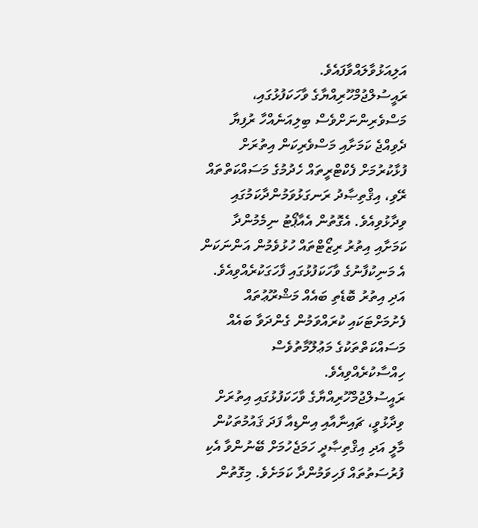އަލިއަޅުވާލައްވާފައެވެ.
ރައީސުލްޖުމްހޫރިއްޔާގެ ވާހަކަފުޅުގައި، މަސްވެރިންނަށްވެސް ބިލިއަނެއްހާ ރުފިޔާ ދެވިއްޖެ ކަމަށާއި މަސްވެރިކަން އިތުރަށް ފުޅާކުރުމަށް ފެކްޓްރީތައް ހެދުމުގެ މަސައްކަތްތައް ރޭވި، އިޤްތިޞާދު ރަނގަޅުވަމުންދާކަމުގައި ވިދާޅުވިއެވެ. އެގޮތުން އެއާޕޯޓު ނިމެމުންދާ ކަމަށާއި އިތުރު ރިޒޯޓްތައް ހުޅުވެމުން އަންނަކަން އެ މަނިކުފާނުގެ ވާހަކަފުޅުގައި ފާހަގަކުރެއްވިއެވެ. އަދި އިތުރު ބޮޑެތި ބައެއް މަޝްރޫޢުތައް ފެށުމަށްޓަކައި ކުރައްވަމުން ގެންދަވާ ބައެއް މަސައްކަތްތަކުގެ މަޢުލޫމާތުވެސް ހިއްސާކުރެއްވިއެވެ.
ރައީސުލްޖުމްހޫރިއްޔާގެ ވާހަކަފުޅުގައި އިތުރަށް ވިދާޅުވީ، ޗައިނާއާއި އިންޑިއާ ފަދަ ޤައުމުތަކުން މާލީ އަދި އިޤްތިޞާދީ ހަމަޖެހުމަށް ބޭނުންވާ އެކި ފުރުސަތުތައް ފަހިވަމުންދާ ކަމަށެވެ. މިގޮތުން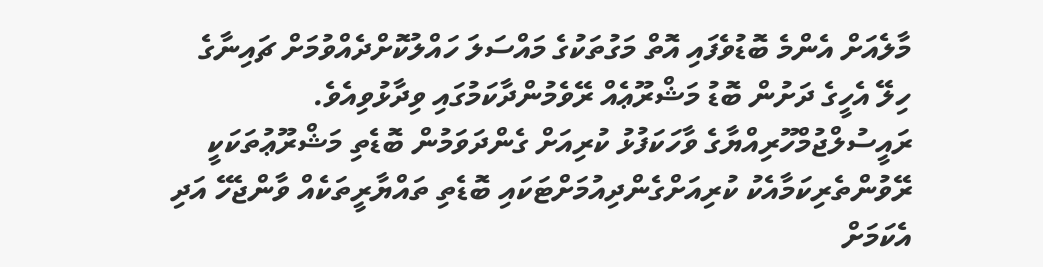މާލެއަށް އެންމެ ބޮޑުވެފައި އޮތް މަގުތަކުގެ މައްސަލަ ހައްލުކޮށްދެއްވުމަށް ޗައިނާގެ ހިލޭ އެހީގެ ދަށުން ބޮޑު މަޝްރޫޢެއް ރޭވެމުންދާކަމުގައި ވިދާޅުވިއެވެ.
ރައީސުލްޖުމްހޫރިއްޔާގެ ވާހަކަފުޅު ކުރިއަށް ގެންދަވަމުން ބޮޑެތި މަޝްރޫޢުތަކަކީ ރޭވުންތެރިކަމާއެކު ކުރިއަށްގެންދިއުމަށްޓަކައި ބޮޑެތި ތައްޔާރީތަކެއް ވާންޖެހޭ އަދި އެކަމަށް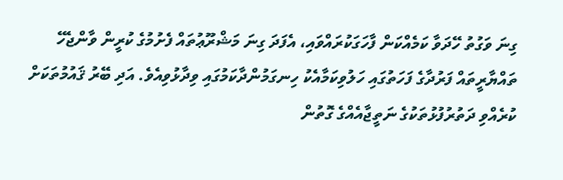ގިނަ ވަގުތު ހޭދަވާ ކަމެއްކަން ފާހަގަކުރައްވައި، އެފަދަ ގިނަ މަޝްރޫޢުތައް ފެށުމުގެ ކުރީން ވާންޖެހޭ ތައްޔާރީތައް ފަރުދާގެ ފަހަތުގައި ހަލުވިކަމާއެކު ހިނގަމުންދާކަމުގައި ވިދާޅުވިއެވެ. އަދި ބޭރު ޤައުމުތަކަށް ކުރެއްވި ދަތުރުފުޅުތަކުގެ ނަތީޖާއެއްގެ ގޮތުން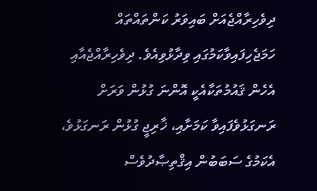ދިވެހިރާއްޖެއަށް ބައިވަރު ކަންތައްތައް ހަމަޖެހިފައިވާކަމުގައި ވިދާޅުވިއެވެ. ދިވެހިރާއްޖެއާއި އެހެން ޤައުމުތަކާއެކީ އޮންނަ ގުޅުން ވަރަށް ރަނގަޅުވެފައިވާ ކަމަށާއި، ޚާރިޖީ ގުޅުން ރަނގަޅުވެ، އެކަމުގެ ސަބަބުން އިޤްތިޞާދުވެސް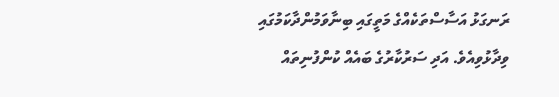ރަނގަޅު އަސާސްތަކެއްގެ މަތީގައި ބިނާވަމުންދާކަމުގައި ވިދާޅުވިއެވެ. އަދި ސަރުކާރުގެ ބައެއް ކުންފުނިތައް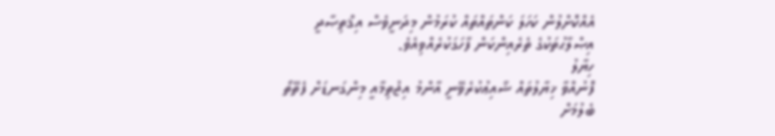އެއްކޮށްލުން ކަހަލަ ކަންތައްތައް ކުރަމުން މިދަނީވެސް އިޤްތިޞާދީ އިޞްލާޙުތަކުގެ ތެރެއިންކަން ފާހަގަކުރެއްވިއެވެ.
ހިޔާލު
ފޮނުއްވާ ޚިޔާލުތައް ޝާއިޢުކުރެވޭނީ އާންމު އިޖުތިމާއީ މިންގަނޑަށް ފެތޭތޯ ބެލުމަށް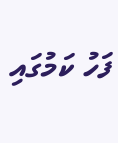ފަހު ކަމުގައި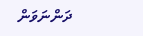ދަންނަވަން